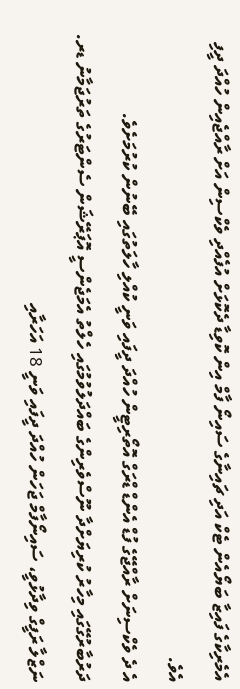އެމެރިކާގެ ފައިޒާ ބަޔޯއެން ޓެކް އަދި ޗައިނާގެ ސައިނޯ ފާމް އިން ކޮވިޑާ ދެކޮޅަށް އުފެއްދި ވެކްސިން އަށް ރާއްޖެއިން ހުއްދަ ދީފި އެވެ.
އެ ދެ ވެކްސިނަށް ރާއްޖޭގެ ފުޑް އެންޑް ޑްރަގް އޮތޯރިޓީން ހުއްދަ ދީފައި ވަނީ ކުއްލި ހާލަތުގައި ބޭނުން ކުރުމަށެވެ.
ދަރުބާރުގޭގައި މިހާރު ކުރިޔަށްދާ ނޫސްވެރިންގެ ބައްދަލުވުމުގައި ހެލްތު އެމަޖެންސީ އޮޕަރޭޝަން ސެންޓަރުގެ ތަރުޖަމާނު ޑރ. ނަޒްލާ ރަފީގް ވިދާޅުވީ، ސައިނޯފާމް ޖަހަން ހުއްދަ ދީފައި ވަނީ 18 އަހަރާއި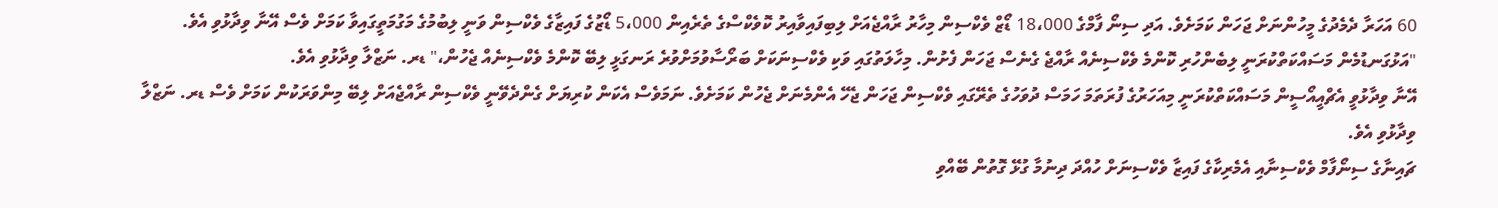60 އަހަރާ ދެމެދުގެ މީހުންނަށް ޖަހަން ކަމަށެވެ. އަދި ސިނޯ ފާމްގެ 18،000 ޑޯޒް ވެކްސިން މިހާރު ރާއްޖެއަށް ލިބިފައިވާއިރު ކޮވެކްސްގެ ތެރެއިން 5،000 ޑޯޒުގެ ފައިޒާގެ ވެކްސިން ވަނީ ލިބުމުގެ މަގުމަތީގައިވާ ކަމަށް ވެސް އޭނާ ވިދާޅުވި އެވެ.
"އަޅުގަނޑުމެން މަސައްކަތްކުރަނީ ލިބެންހުރި ކޮންމެ ވެކްސިނެއް ރާއްޖެ ގެނެސް ޖަހަން ފެށުން. މިހާލަތުގައި ވަކި ވެކްސިނަކަށް ބަރޯސާވުމަށްވުރެ ރަނގަޅީ ލިބޭ ކޮންމެ ވެކްސިނެއް ޖެހުން،" ޑރ. ނަޒްލާ ވިދާޅުވި އެވެ.
އޭނާ ވިދާޅުވީ އެޗްއީއޯސީން މަސައްކަތްކުރަނީ މިއަހަރުގެ ފުރަތަމަ ހަމަސް ދުވަހުގެ ތެރޭގައި ވެކްސިން ޖަހަން ޖެހޭ އެންމެނަށް ޖެހުން ކަމަށެވެ. ނަމަވެސް އެކަން ކުރިޔަށް ގެންދެވޭނީ ވެކްސިން ރާއްޖެއަށް ލިބޭ މިންވަރަކުން ކަމަށް ވެސް ޑރ. ނަޒްލާ ވިދާޅުވި އެވެ.
ޗައިނާގެ ސިނޯފާމް ވެކްސިނާއި އެމެރިކާގެ ފައިޒާ ވެކްސިނަށް ހުއްދަ ދިނުމާ ގުޅޭ ގޮތުން ބޭއްވި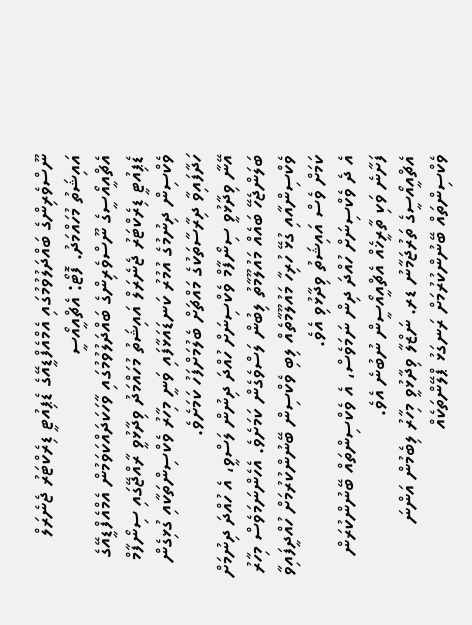ނޫސްވެރިންގެ ބައްދަލުވުމުގައި އެމްއެފްޑީއޭގެ ޑެޕިއުޓީ ޑިރެކްޓަރު ޖެނެރަލް އައިޝަތު މުހައްމަދު. ފޮޓޯ: އެޗްއީއޯސީ
އެޗްއީއޯސީގެ ނޫސްވެރިންގެ ބައްދަލުވުމުގައި ވާހަކަދައްކަވަމުން އެމްއެފްޑީއޭގެ ޑެޕިއުޓީ ޑިރެކްޓަރު ޖެނެރަލް އައިޝަތު މުހައްމަދު ވިދާޅުވީ ރާއްޖޭގައި ސިނޯފާމް ވެކްސިން ދިނުމުގެ އުމުރު ކަނޑައަޅާފައި ވަނީ މިހާރު ވެކްސިންތަކާއި ގުޅިގެން ހަދާފައިވާ ދިރާސާތަކުގެ މައްޗަށް ބެލުމަށްފަހު ކަމަށެވެ.
އޭނާ ވިދާޅުވީ ސިނޯފާމް ވެކްސިނަށް ހުއްދަ ދިނުން ލަސްވީ، އެ ހުއްދަ ދިނުމަށް ބަލަންޖެހޭ ބައެއް މައުލޫމާތު ލިބުން ލަސްވެގެން ކަމަށެވެ. އެހެންނަމަވެސް މިހާރު ވެކްސިންއާއި ގުޅޭ ހުރިހާ މައުލޫމާތެއް ލިބި ވެކްސިން ބޭނުންކުރުމަށް ހުއްދީފައިވާ ކަމަށް ވެސް އައިޝަތު ވިދާޅުވި އެވެ.
އެ ދެ ވެކްސިނަށް ހުއްދަ ދިން ނަމަވެސް، އެ ވެކްސިންތައް ބޭނުންކުރަން ފަށާނެ ވަކި ތާރީޚެއް އެޗްއީއޯސީން ނުބުނެ އެވެ.
އެޗްއީއޯސީގެ ތަރުޖަމާނު ޑރ. ނަޒްލާ ވިދާޅުވީ މިހާރު ލިބެމުން އަންނަ ވެކްސިންތައް ބޭނުންކުރުމަށް ރަނގަޅު ޕްލޭންތަކެއް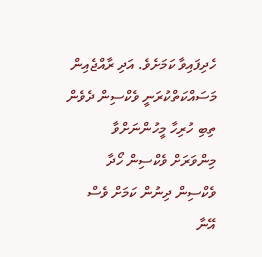ހެދިފައިވާ ކަމަށެވެ. އަދި ރާއްޖެއިން މަސައްކަތްކުރަނީ ވެކްސިން ދެވެން ތިބި ހުރިހާ މީހުންނަށްވާ މިންވަރަށް ވެކްސިން ހޯދާ ވެކްސިން ދިނުން ކަމަށް ވެސް އޭނާ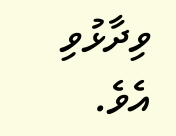ވިދާޅުވި އެވެ.